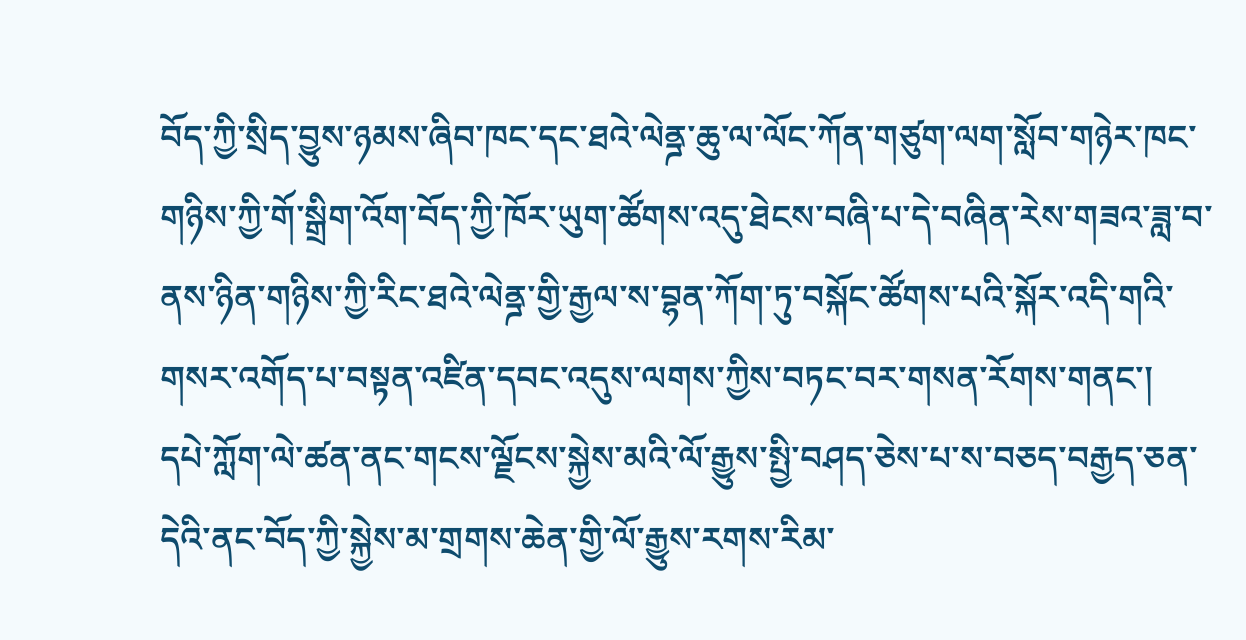བོད་ཀྱི་སྲིད་བྱུས་ཉམས་ཞིབ་ཁང་དང་ཐའེ་ལེནྜ་ཆུ་ལ་ལོང་ཀོན་གཙུག་ལག་སློབ་གཉེར་ཁང་གཉིས་ཀྱི་གོ་སྒྲིག་འོག་བོད་ཀྱི་ཁོར་ཡུག་ཚོགས་འདུ་ཐེངས་བཞི་པ་དེ་བཞིན་རེས་གཟའ་ཟླ་བ་ནས་ཉིན་གཉིས་ཀྱི་རིང་ཐའེ་ལེནྜ་གྱི་རྒྱལ་ས་བྷན་ཀོག་ཏུ་བསྐོང་ཚོགས་པའི་སྐོར་འདི་གའི་གསར་འགོད་པ་བསྟན་འཛིན་དབང་འདུས་ལགས་ཀྱིས་བཏང་བར་གསན་རོགས་གནང་།
དཔེ་ཀློག་ལེ་ཚན་ནང་གངས་ལྗོངས་སྐྱེས་མའི་ལོ་རྒྱུས་སྤྱི་བཤད་ཅེས་པ་ས་བཅད་བརྒྱད་ཅན་དེའི་ནང་བོད་ཀྱི་སྐྱེས་མ་གྲགས་ཆེན་གྱི་ལོ་རྒྱུས་རགས་རིམ་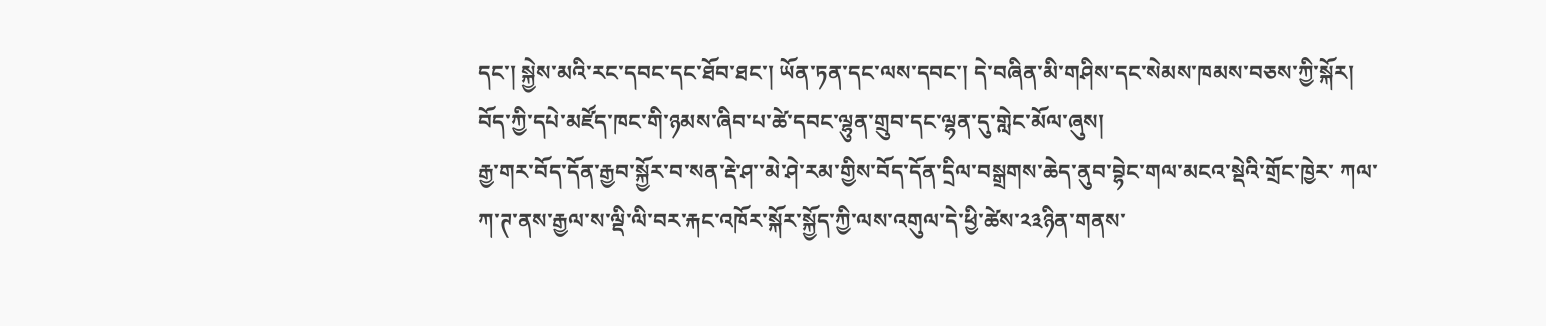དང་། སྐྱེས་མའི་རང་དབང་དང་ཐོབ་ཐང་། ཡོན་ཏན་དང་ལས་དབང་། དེ་བཞིན་མི་གཤིས་དང་སེམས་ཁམས་བཅས་ཀྱི་སྐོར། བོད་ཀྱི་དཔེ་མཛོད་ཁང་གི་ཉམས་ཞིབ་པ་ཚེ་དབང་ལྷུན་གྲུབ་དང་ལྷན་དུ་གླེང་མོལ་ཞུས།
རྒྱ་གར་བོད་དོན་རྒྱབ་སྐྱོར་བ་སན་རྡེ་ཤ་་མེ་ཤེ་རམ་གྱིས་བོད་དོན་དྲིལ་བསྒྲགས་ཆེད་ནུབ་བྷེང་གལ་མངའ་སྡེའི་གྲོང་ཁྱེར་ ཀལ་ ཀ་ཊ་ནས་རྒྱལ་ས་ལྡི་ལི་བར་རྐང་འཁོར་སྐོར་སྐྱོད་ཀྱི་ལས་འགུལ་དེ་ཕྱི་ཚེས་༢༣ཉིན་གནས་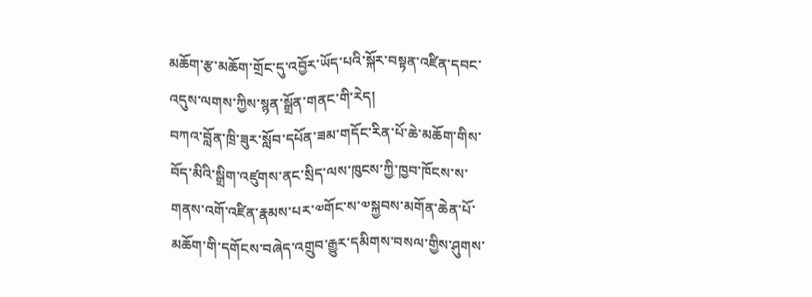མཆོག་རྩ་མཆོག་གྲོང་དུ་འབྱོར་ཡོད་པའི་སྐོར་བསྟན་འཛིན་དབང་འདུས་ལགས་ཀྱིས་སྙན་སྒྲོན་གནང་གི་རེད།
བཀའ་བློན་ཁྲི་ཟུར་སློབ་དཔོན་ཟམ་གདོང་རིན་པོ་ཆེ་མཆོག་གིས་བོད་མིའི་སྒྲིག་འཛུགས་ནང་སྲིད་ལས་ཁུངས་ཀྱི་ཁྱབ་ཁོངས་ས་གནས་འགོ་འཛིན་རྣམས་པར་༧གོང་ས་༧སྐྱབས་མགོན་ཆེན་པོ་མཆོག་གི་དགོངས་བཞེད་འགྲུབ་རྒྱུར་དམིགས་བསལ་གྱིས་ཤུགས་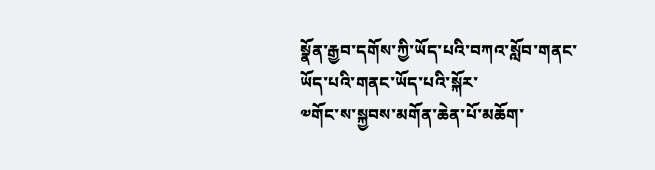སྣོན་རྒྱབ་དགོས་ཀྱི་ཡོད་པའི་བཀའ་སློབ་གནང་ཡོད་པའི་གནང་ཡོད་པའི་སྐོར་
༧གོང་ས་སྐྱབས་མགོན་ཆེན་པོ་མཆོག་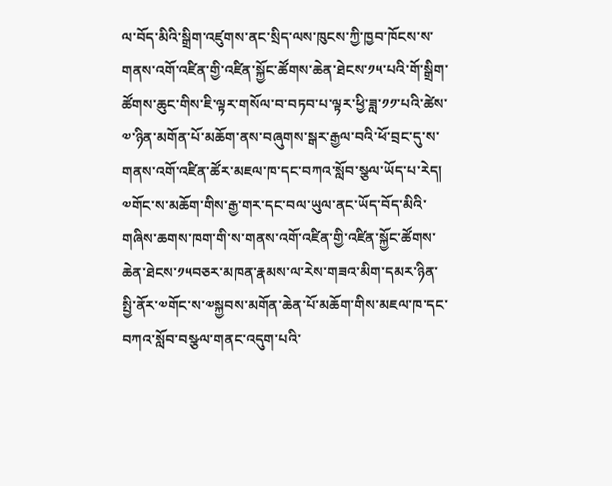ལ་བོད་མིའི་སྒྲིག་འཛུགས་ནང་སྲིད་ལས་ཁུངས་ཀྱི་ཁྱབ་ཁོངས་ས་གནས་འགོ་འཛིན་གྱི་འཛིན་སྐྱོང་ཚོགས་ཆེན་ཐེངས་༡༥་པའི་གོ་སྒྲིག་ཚོགས་ཆུང་གིས་ཇི་ལྟར་གསོལ་བ་བཏབ་པ་ལྟར་ཕྱི་ཟླ་༡༡་པའི་ཚེས་༧་ཉིན་མགོན་པོ་མཆོག་ནས་བཞུགས་སྒར་རྒྱལ་བའི་ཕོ་བྲང་དུ་ས་གནས་འགོ་འཛིན་ཚོར་མཇལ་ཁ་དང་བཀའ་སློབ་སྩལ་ཡོད་པ་རེད།
༧གོང་ས་མཆོག་གིས་རྒྱ་གར་དང་བལ་ཡུལ་ནང་ཡོད་བོད་མིའི་གཞིས་ཆགས་ཁག་གི་ས་གནས་འགོ་འཛིན་གྱི་འཛིན་སྐྱོང་ཚོགས་ཆེན་ཐེངས་༡༥བཅར་མཁན་རྣམས་ལ་རེས་གཟའ་མིག་དམར་ཉིན་སྤྱི་ནོར་༧གོང་ས་༧སྐྱབས་མགོན་ཆེན་པོ་མཆོག་གིས་མཇལ་ཁ་དང་བཀའ་སློབ་བསྩལ་གནང་འདུག་པའི་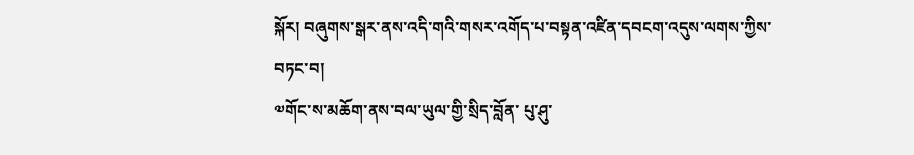སྐོར། བཞུགས་སྒར་ནས་འདི་གའི་གསར་འགོད་པ་བསྟན་འཛིན་དབངག་འདུས་ལགས་ཀྱིས་བཏང་བ།
༧གོང་ས་མཆོག་ནས་བལ་ཡུལ་གྱི་སྲིད་བློན་ པུ་ཤུ་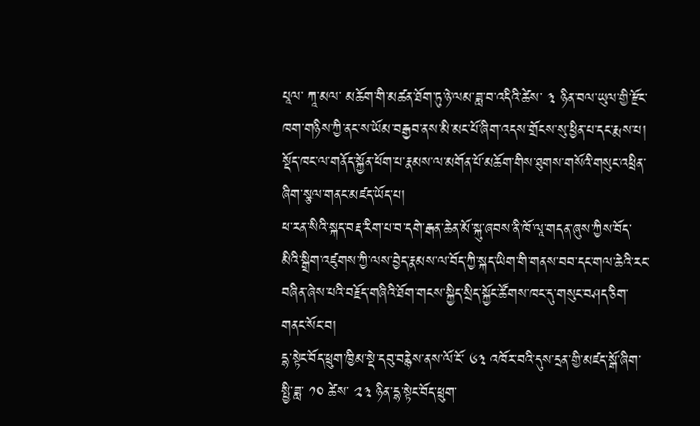པཱལ་ ཀཱ་མལ་ མཆོག་གི་མཚན་ཐོག་ཏུ་ཉེ་ལམ་ཟླ་བ་འདིའི་ཚེས་ ༣ ཉིན་བལ་ཡུལ་གྱི་རྫོང་ཁག་གཉིས་ཀྱི་ནང་ས་ཡོམ་བརྒྱབ་ནས་མི་མང་པོ་ཞིག་འདས་གྲོངས་སུ་ཕྱིན་པ་དང་རྨས་པ། སྡོད་ཁང་ལ་གནོད་སྐྱོན་ཕོག་པ་རྣམས་ལ་མགོན་པོ་མཆོག་གིས་ཐུགས་གསོའི་གསུང་འཕྲིན་ཞིག་སྩལ་གནང་མཛད་ཡོད་པ།
ཕ་རན་སིའི་སྐད་བརྡ་རིག་པ་བ་དགེ་རྒན་ཆེན་མོ་སྐུ་ཞབས་ནི་ཁོ་ལཱ་གདན་ཞུས་ཀྱིས་བོད་མིའི་སྒྲིག་འཛུགས་ཀྱི་ལས་བྱེད་རྣམས་ལ་བོད་ཀྱི་སྐད་ཡིག་གི་གནས་བབ་དང་གལ་ཆེའི་རང་བཞིན་ཞེས་པའི་བརྗོད་གཞིའི་ཐོག་གངས་སྐྱིད་སྲིད་སྐྱོང་ཚོགས་ཁང་དུ་གསུང་བཤད་ཅིག་གནང་སོང་བ།
དྷ་སྟེང་བོད་ཕྲུག་ཁྱིམ་སྡེ་དབུ་བརྙེས་ནས་ལོ་ངོ་ ༦༣ འཁོར་བའི་དུས་དྲན་གྱི་མཛད་སྒོ་ཞིག་སྤྱི་ཟླ་ ༡༠ ཚེས་ ༢༣ ཉིན་དྷ་སྟེང་བོད་ཕྲུག་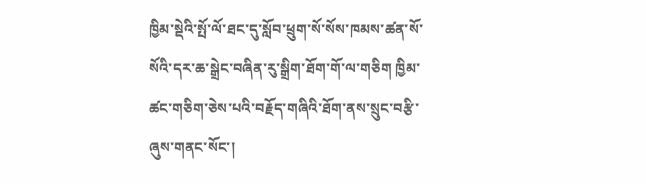ཁྱིམ་སྡེའི་སྤོ་ལོ་ཐང་དུ་སློབ་ཕྲུག་སོ་སོས་ཁམས་ཚན་སོ་སོའི་དར་ཆ་སྒྲེང་བཞིན་རུ་སྒྲིག་ཐོག་གོ་ལ་གཅིག ཁྱིམ་ཚང་གཅིག་ཅེས་པའི་བརྗོད་གཞིའི་ཐོག་ནས་སྲུང་བརྩི་ཞུས་གནང་སོང་།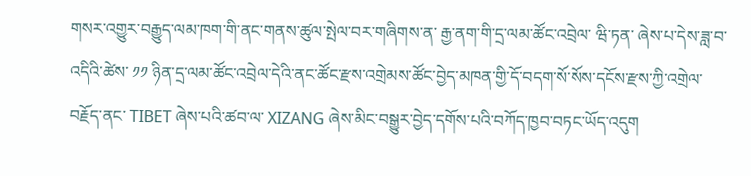གསར་འགྱུར་བརྒྱུད་ལམ་ཁག་གི་ནང་གནས་ཚུལ་སྤེལ་བར་གཞིགས་ན་ རྒྱ་ནག་གི་དྲ་ལམ་ཚོང་འབྲེལ་ ཝི་ཏན་ ཞེས་པ་དེས་ཟླ་བ་འདིའི་ཚེས་ ༡༡ ཉིན་དྲ་ལམ་ཚོང་འབྲེལ་དེའི་ནང་ཚོང་རྫས་འགྲེམས་ཚོང་བྱེད་མཁན་གྱི་དོ་བདག་སོ་སོས་དངོས་རྫས་ཀྱི་འགྲེལ་བརྗོད་ནང་ TIBET ཞེས་པའི་ཚབ་ལ་ XIZANG ཞེས་མིང་བསྒྱུར་བྱེད་དགོས་པའི་བཀོད་ཁྱབ་བཏང་ཡོད་འདུག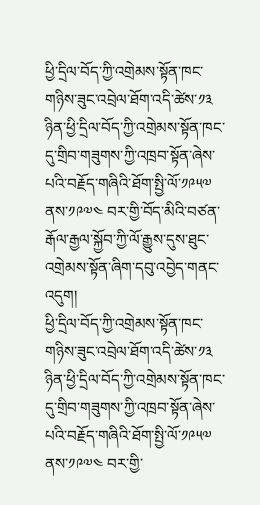ཕྱི་དྲིལ་བོད་ཀྱི་འགྲེམས་སྟོན་ཁང་གཉིས་ཟུང་འབྲེལ་ཐོག་འདི་ཚེས་༡༣ ཉིན་ཕྱི་དྲིལ་བོད་ཀྱི་འགྲེམས་སྟོན་ཁང་དུ་གྲིབ་གཟུགས་ཀྱི་འཁྲབ་སྟོན་ཞེས་པའི་བརྗོད་གཞིའི་ཐོག་སྤྱི་ལོ་༡༩༥༧ ནས་༡༩༧༤ བར་གྱི་བོད་མིའི་བཙན་རྒོལ་རྒྱལ་སྐྱོབ་ཀྱི་ལོ་རྒྱུས་དུས་ཐུང་འགྲེམས་སྟོན་ཞིག་དབུ་འབྱེད་གནང་འདུག།
ཕྱི་དྲིལ་བོད་ཀྱི་འགྲེམས་སྟོན་ཁང་གཉིས་ཟུང་འབྲེལ་ཐོག་འདི་ཚེས་༡༣ ཉིན་ཕྱི་དྲིལ་བོད་ཀྱི་འགྲེམས་སྟོན་ཁང་དུ་གྲིབ་གཟུགས་ཀྱི་འཁྲབ་སྟོན་ཞེས་པའི་བརྗོད་གཞིའི་ཐོག་སྤྱི་ལོ་༡༩༥༧ ནས་༡༩༧༤ བར་གྱི་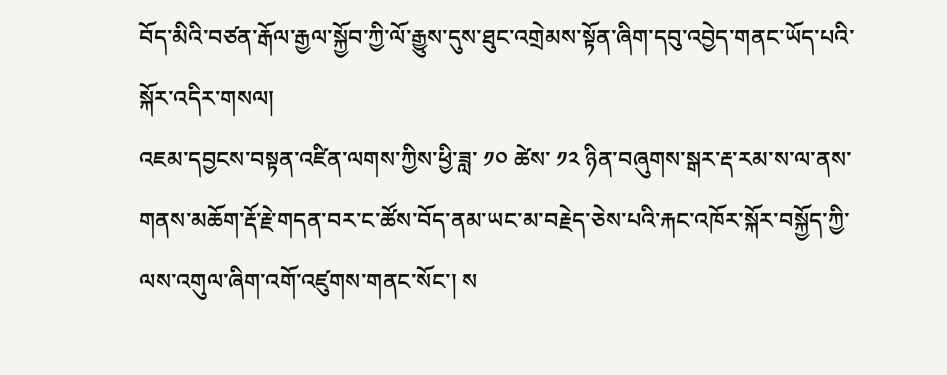བོད་མིའི་བཙན་རྒོལ་རྒྱལ་སྐྱོབ་ཀྱི་ལོ་རྒྱུས་དུས་ཐུང་འགྲེམས་སྟོན་ཞིག་དབུ་འབྱེད་གནང་ཡོད་པའི་སྐོར་འདིར་གསལ།
འཇམ་དབྱངས་བསྟན་འཛིན་ལགས་ཀྱིས་ཕྱི་ཟླ་ ༡༠ ཚེས་ ༡༢ ཉིན་བཞུགས་སྒར་རྡ་རམ་ས་ལ་ནས་གནས་མཆོག་རྡོ་རྗེ་གདན་བར་ང་ཚོས་བོད་ནམ་ཡང་མ་བརྗེད་ཅེས་པའི་རྐང་འཁོར་སྐོར་བསྐྱོད་ཀྱི་ལས་འགུལ་ཞིག་འགོ་འཛུགས་གནང་སོང་། ས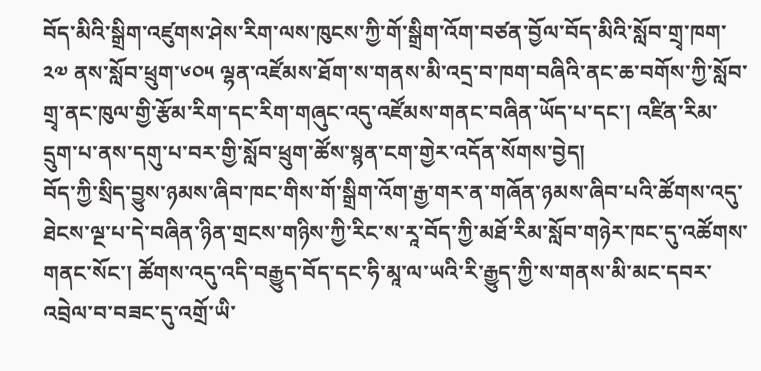བོད་མིའི་སྒྲིག་འཛུགས་ཤེས་རིག་ལས་ཁུངས་ཀྱི་གོ་སྒྲིག་འོག་བཙན་བྱོལ་བོད་མིའི་སློབ་གྲྭ་ཁག་༢༧ ནས་སློབ་ཕྲུག་༦༠༥ ལྷན་འཛོམས་ཐོག་ས་གནས་མི་འདྲ་བ་ཁག་བཞིའི་ནང་ཆ་བགོས་ཀྱི་སློབ་གྲྭ་ནང་ཁུལ་གྱི་རྩོམ་རིག་དང་རིག་གཞུང་འདུ་འཛོམས་གནང་བཞིན་ཡོད་པ་དང་། འཛིན་རིམ་དྲུག་པ་ནས་དགུ་པ་བར་གྱི་སློབ་ཕྲུག་ཚོས་སྙན་ངག་གྱེར་འདོན་སོགས་བྱེད།
བོད་ཀྱི་སྲིད་བྱུས་ཉམས་ཞིབ་ཁང་གིས་གོ་སྒྲིག་འོག་རྒྱ་གར་ན་གཞོན་ཉམས་ཞིབ་པའི་ཚོགས་འདུ་ཐེངས་ལྔ་པ་དེ་བཞིན་ཉིན་གྲངས་གཉིས་ཀྱི་རིང་ས་རཱ་བོད་ཀྱི་མཐོ་རིམ་སློབ་གཉེར་ཁང་དུ་འཚོགས་གནང་སོང་། ཚོགས་འདུ་འདི་བརྒྱུད་བོད་དང་ཧི་མཱ་ལ་ཡའི་རི་རྒྱུད་ཀྱི་ས་གནས་མི་མང་དབར་འབྲེལ་བ་བཟང་དུ་འགྲོ་ཡི་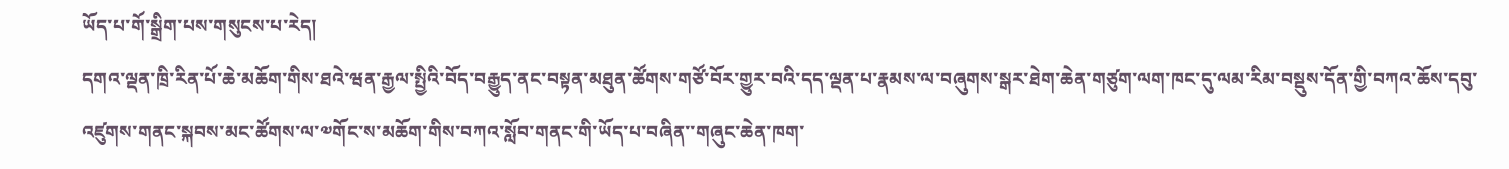ཡོད་པ་གོ་སྒྲིག་པས་གསུངས་པ་རེད།
དགའ་ལྡན་ཁྲི་རིན་པོ་ཆེ་མཆོག་གིས་ཐའེ་ཝན་རྒྱལ་སྤྱིའི་བོད་བརྒྱུད་ནང་བསྟན་མཐུན་ཚོགས་གཙོ་བོར་གྱུར་བའི་དད་ལྡན་པ་རྣམས་ལ་བཞུགས་སྒར་ཐེག་ཆེན་གཙུག་ལག་ཁང་དུ་ལམ་རིམ་བསྡུས་དོན་གྱི་བཀའ་ཆོས་དབུ་འཛུགས་གནང་སྐབས་མང་ཚོགས་ལ་༧གོང་ས་མཆོག་གིས་བཀའ་སློབ་གནང་གི་ཡོད་པ་བཞིན་་གཞུང་ཆེན་ཁག་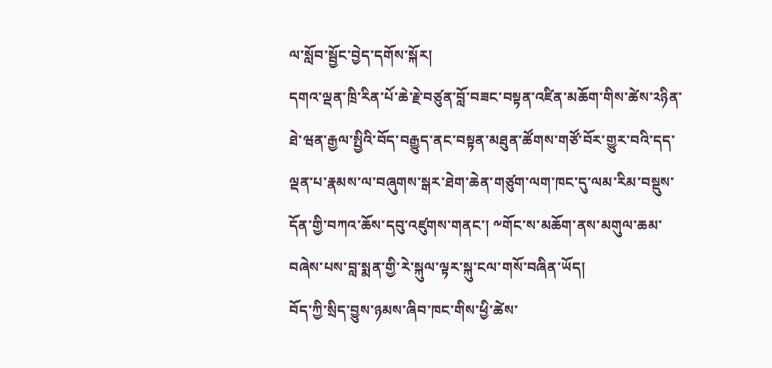ལ་སློབ་སྦྱོང་བྱེད་དགོས་སྐོར།
དགའ་ལྡན་ཁྲི་རིན་པོ་ཆེ་རྗེ་བཙུན་བློ་བཟང་བསྟན་འཛིན་མཆོག་གིས་ཚེས་༢ཉིན་ཐེ་ཝན་རྒྱལ་སྤྱིའི་བོད་བརྒྱུད་ནང་བསྟན་མཐུན་ཚོགས་གཙོ་བོར་གྱུར་བའི་དད་ལྡན་པ་རྣམས་ལ་བཞུགས་སྒར་ཐེག་ཆེན་གཙུག་ལག་ཁང་དུ་ལམ་རིམ་བསྡུས་དོན་གྱི་བཀའ་ཆོས་དབུ་འཛུགས་གནང་། ༸གོང་ས་མཆོག་ནས་མགུལ་ཆམ་བཞེས་པས་བླ་སྨན་གྱི་རེ་སྐུལ་ལྟར་སྐུ་ངལ་གསོ་བཞིན་ཡོད།
བོད་ཀྱི་སྲིད་བྱུས་ཉམས་ཞིབ་ཁང་གིས་ཕྱི་ཚེས་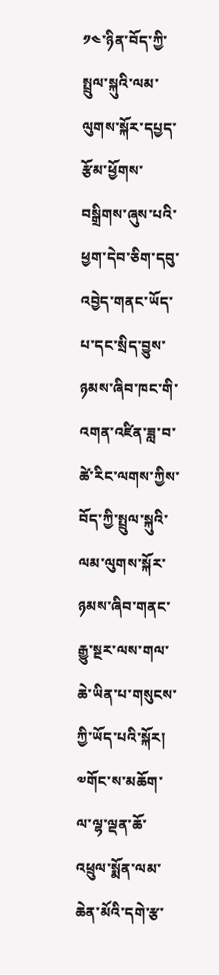༡༤་ཉིན་བོད་ཀྱི་སྤྲུལ་སྐུའི་ལམ་ལུགས་སྐོར་དཔྱད་རྩོམ་ཕྱོགས་བསྒྲིགས་ཞུས་པའི་ཕྱག་དེབ་ཅིག་དབུ་འབྱེད་གནང་ཡོད་པ་དང་སྲིད་བྱུས་ཉམས་ཞིབ་ཁང་གི་འགན་འཛིན་ཟླ་བ་ཚེ་རིང་ལགས་ཀྱིས་བོད་ཀྱི་སྤྲུལ་སྐུའི་ལམ་ལུགས་སྐོར་ཉམས་ཞིབ་གནང་རྒྱུ་སྔར་ལས་གལ་ཆེ་ཡིན་པ་གསུངས་ཀྱི་ཡོད་པའི་སྐོར།
༧གོང་ས་མཆོག་ལ་ལྷ་ལྡན་ཆོ་འཕྲུལ་སྨོན་ལམ་ཆེན་མོའི་དགེ་རྩ་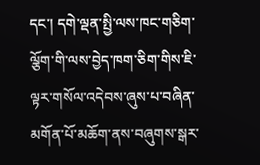དང་། དགེ་ལྡན་སྤྱི་ལས་ཁང་གཅིག་ལྕོག་གི་ལས་བྱེད་ཁག་ཅིག་གིས་ཇི་ལྟར་གསོལ་འདེབས་ཞུས་པ་བཞིན་མགོན་པོ་མཆོག་ནས་བཞུགས་སྒར་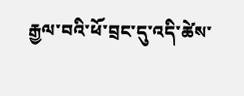རྒྱལ་བའི་ཕོ་བྲང་དུ་འདི་ཚེས་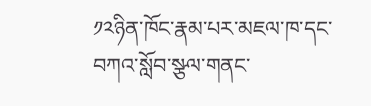༡༢ཉིན་ཁོང་རྣམ་པར་མཇལ་ཁ་དང་བཀའ་སློབ་སྩལ་གནང་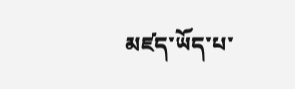མཛད་ཡོད་པ་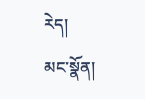རེད།
མང་སྣོན།